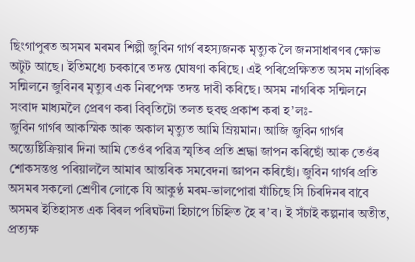ছিংগাপুৰত অসমৰ মৰমৰ শিল্পী জুবিন গাৰ্গ ৰহস্যজনক মৃত্যুক লৈ জনসাধাৰণৰ ক্ষোভ অটুট আছে। ইতিমধ্যে চৰকাৰে তদন্ত ঘোষণা কৰিছে। এই পৰিপ্ৰেক্ষিতত অসম নাগৰিক সন্মিলনে জুবিনৰ মৃত্যুৰ এক নিৰপেক্ষ তদন্ত দাবী কৰিছে। অসম নাগৰিক সন্মিলনে সংবাদ মাধ্যমলৈ প্ৰেৰণ কৰা বিবৃতিটো তলত হুবহু প্ৰকাশ কৰা হ’লঃ-
জুবিন গাৰ্গৰ আকস্মিক আৰু অকাল মৃত্যুত আমি ম্ৰিয়মান। আজি জুবিন গাৰ্গৰ অন্ত্যেষ্টিক্ৰিয়াৰ দিনা আমি তেওঁৰ পৱিত্ৰ স্মৃতিৰ প্ৰতি শ্ৰদ্ধা জাপন কৰিছোঁ আৰু তেওঁৰ শোকসন্তপ্ত পৰিয়াললৈ আমাৰ আন্তৰিক সমবেদনা জ্ঞাপন কৰিছোঁ। জুবিন গাৰ্গৰ প্ৰতি অসমৰ সকলো শ্ৰেণীৰ লোকে যি আকুণ্ঠ মৰম-ভালপোৱা যাঁচিছে সি চিৰদিনৰ বাবে অসমৰ ইতিহাসত এক বিৰল পৰিঘটনা হিচাপে চিহ্নিত হৈ ৰ’ব। ই সঁচাই কল্পনাৰ অতীত, প্ৰত্যক্ষ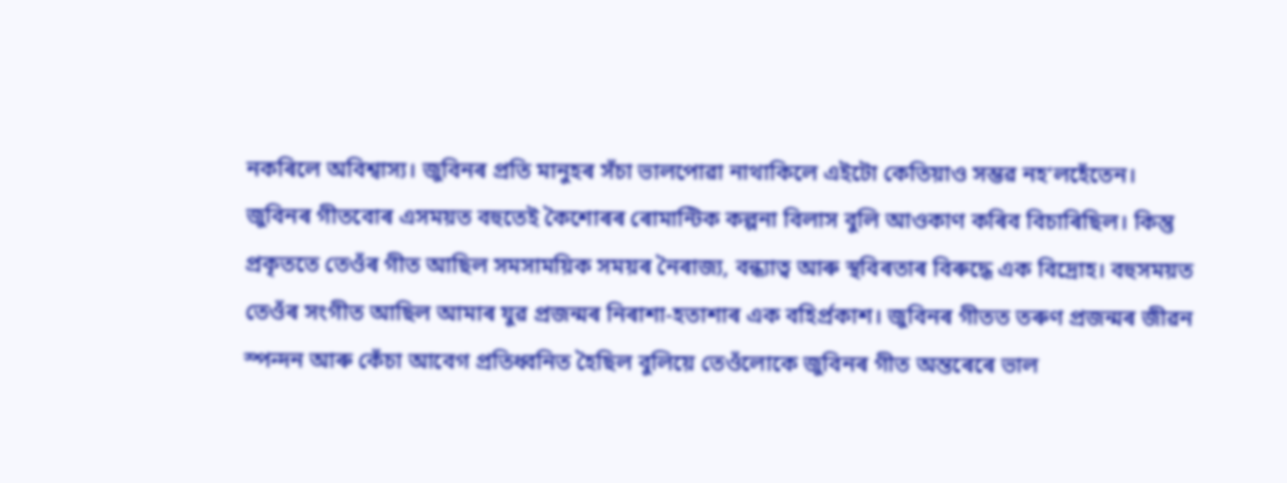নকৰিলে অবিশ্বাস্য। জুবিনৰ প্ৰতি মানুহৰ সঁচা ভালপোৱা নাথাকিলে এইটো কেতিয়াও সম্ভৱ নহ’লহেঁতেন।
জুবিনৰ গীতবোৰ এসময়ত বহুতেই কৈশোৰৰ ৰোমান্টিক কল্পনা বিলাস বুলি আওকাণ কৰিব বিচাৰিছিল। কিন্তু প্ৰকৃততে তেওঁৰ গীত আছিল সমসাময়িক সময়ৰ নৈৰাজ্য, বন্ধ্যাত্ব আৰু স্থবিৰতাৰ বিৰুদ্ধে এক বিদ্ৰোহ। বহুসময়ত তেওঁৰ সংগীত আছিল আমাৰ যুৱ প্ৰজন্মৰ নিৰাশা-হতাশাৰ এক বহিৰ্প্ৰকাশ। জুবিনৰ গীতত তৰুণ প্ৰজন্মৰ জীৱন স্পন্দন আৰু কেঁচা আবেগ প্ৰতিধ্বনিত হৈছিল বুলিয়ে তেওঁলোকে জুবিনৰ গীত অন্তৰেৰে ভাল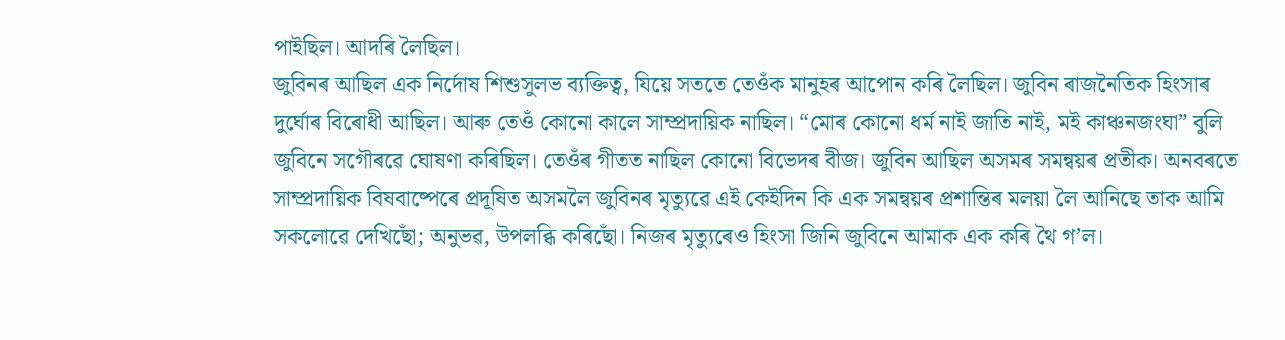পাইছিল। আদৰি লৈছিল।
জুবিনৰ আছিল এক নিৰ্দোষ শিশুসুলভ ব্যক্তিত্ব, যিয়ে সততে তেওঁক মানুহৰ আপোন কৰি লৈছিল। জুবিন ৰাজনৈতিক হিংসাৰ দুৰ্ঘোৰ বিৰোধী আছিল। আৰু তেওঁ কোনো কালে সাম্প্ৰদায়িক নাছিল। “মোৰ কোনো ধৰ্ম নাই জাতি নাই, মই কাঞ্চনজংঘা” বুলি জুবিনে সগৌৰৱে ঘোষণা কৰিছিল। তেওঁৰ গীতত নাছিল কোনো বিভেদৰ বীজ। জুবিন আছিল অসমৰ সমন্বয়ৰ প্ৰতীক। অনবৰতে সাম্প্ৰদায়িক বিষবাষ্পেৰে প্ৰদূষিত অসমলৈ জুবিনৰ মৃত্যুৱে এই কেইদিন কি এক সমন্বয়ৰ প্ৰশান্তিৰ মলয়া লৈ আনিছে তাক আমি সকলোৱে দেখিছোঁ; অনুভৱ, উপলব্ধি কৰিছোঁ। নিজৰ মৃত্যুৰেও হিংসা জিনি জুবিনে আমাক এক কৰি থৈ গ’ল।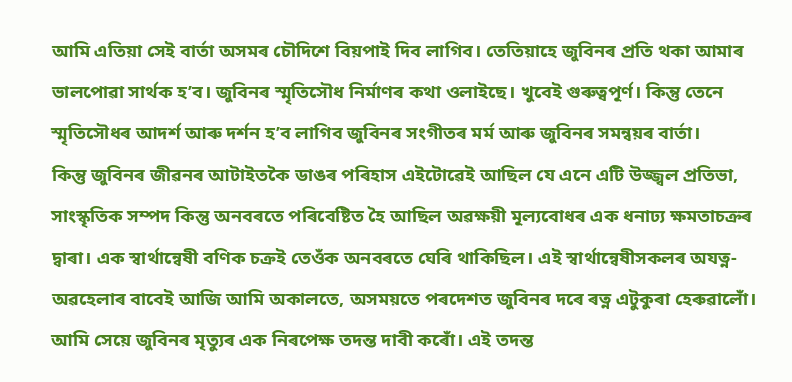আমি এতিয়া সেই বাৰ্তা অসমৰ চৌদিশে বিয়পাই দিব লাগিব। তেতিয়াহে জুবিনৰ প্ৰতি থকা আমাৰ ভালপোৱা সাৰ্থক হ’ব। জুবিনৰ স্মৃতিসৌধ নিৰ্মাণৰ কথা ওলাইছে। খুবেই গুৰুত্বপূৰ্ণ। কিন্তু তেনে স্মৃতিসৌধৰ আদৰ্শ আৰু দৰ্শন হ’ব লাগিব জুবিনৰ সংগীতৰ মৰ্ম আৰু জুবিনৰ সমন্বয়ৰ বাৰ্তা।
কিন্তু জুবিনৰ জীৱনৰ আটাইতকৈ ডাঙৰ পৰিহাস এইটোৱেই আছিল যে এনে এটি উজ্জ্বল প্ৰতিভা, সাংস্কৃতিক সম্পদ কিন্তু অনবৰতে পৰিবেষ্টিত হৈ আছিল অৱক্ষয়ী মূল্যবোধৰ এক ধনাঢ্য ক্ষমতাচক্ৰৰ দ্বাৰা। এক স্বাৰ্থান্বেষী বণিক চক্ৰই তেওঁক অনবৰতে ঘেৰি থাকিছিল। এই স্বাৰ্থান্বেষীসকলৰ অযত্ন-অৱহেলাৰ বাবেই আজি আমি অকালতে, অসময়তে পৰদেশত জুবিনৰ দৰে ৰত্ন এটুকুৰা হেৰুৱালোঁ। আমি সেয়ে জুবিনৰ মৃত্যুৰ এক নিৰপেক্ষ তদন্ত দাবী কৰোঁ। এই তদন্ত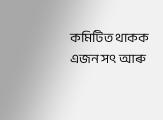কমিটিত থাকক এজন সৎ আৰু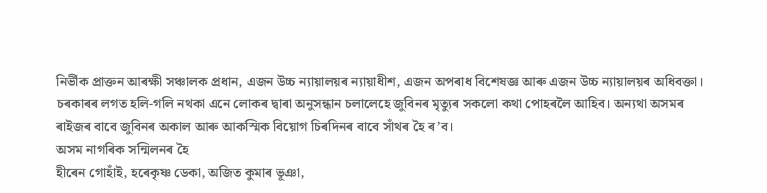নিৰ্ভীক প্ৰাক্তন আৰক্ষী সঞ্চালক প্ৰধান, এজন উচ্চ ন্যায়ালয়ৰ ন্যায়াধীশ, এজন অপৰাধ বিশেষজ্ঞ আৰু এজন উচ্চ ন্যায়ালয়ৰ অধিবক্তা। চৰকাৰৰ লগত হলি-গলি নথকা এনে লোকৰ দ্বাৰা অনুসন্ধান চলালেহে জুবিনৰ মৃত্যুৰ সকলো কথা পোহৰলৈ আহিব। অন্যথা অসমৰ ৰাইজৰ বাবে জুবিনৰ অকাল আৰু আকস্মিক বিয়োগ চিৰদিনৰ বাবে সাঁথৰ হৈ ৰ’ব।
অসম নাগৰিক সন্মিলনৰ হৈ
হীৰেন গোহাঁই, হৰেকৃষ্ণ ডেকা, অজিত কুমাৰ ভূঞা,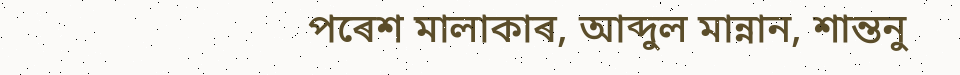পৰেশ মালাকাৰ, আব্দুল মান্নান, শান্তনু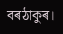বৰঠাকুৰ।